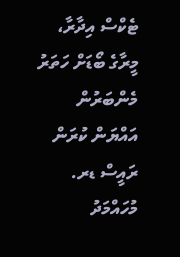ޓެކްސް އިދާރާ، މީރާގެ ބޯޑަށް ހަތަރު މެންބަރުން އައްޔަން ކުރަން ރައީސް ޑރ. މުހައްމަދު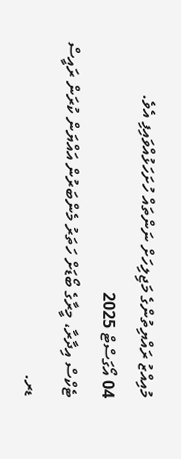މުއިއްޒު ރައްޔިތުންގެ މަޖިލިހަށް ނަންތައް ހުށަހަޅުއްވައިފި އެވެ.
04 އޯގަސްޓް 2025
ޓެކްސް އިދާރާ، މީރާގެ ބޯޑަށް ހަތަރު މެންބަރުން އައްޔަން ކުރަން ރައީސް ޑރ.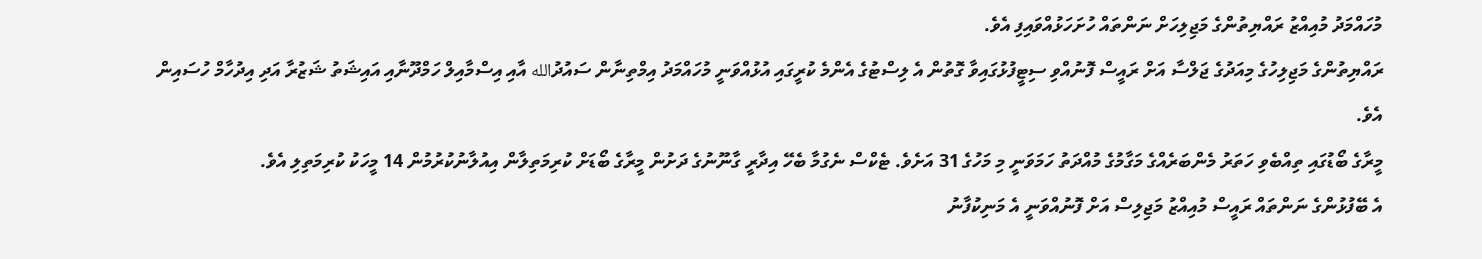މުހައްމަދު މުއިއްޒު ރައްޔިތުންގެ މަޖިލިހަށް ނަންތައް ހުށަހަޅުއްވައިފި އެވެ.
ރައްޔިތުންގެ މަޖިލިހުގެ މިއަދުގެ ޖަލްސާ އަށް ރައީސް ފޮނުއްވި ސިޓީފުޅުގައިވާ ގޮތުން އެ ލިސްޓުގެ އެންމެ ކުރީގައި އުޅުއްވަނީ މުހައްމަދު އިމްތިނާން ސައުދުالله އާއި އިސްމާއިލް ހަމްދޫނާއި އައިޝަތު ޝަޒުރާ އަދި އިދުހާމް ހުސައިން އެވެ.
މީރާގެ ބޯޑުގައި ތިއްބެވި ހަތަރު މެންބަރެއްގެ މަގާމުގެ މުއްދަތު ހަމަވަނީ މި މަހުގެ 31 އަށެވެ. ޓެކްސް ނެގުމާ ބެހޭ އިދާރީ ގާނޫނުގެ ދަށުން މީރާގެ ބޯޑަށް ކުރިމަތިލާން އިއުލާނުކުރުމުން 14 މީހަކު ކުރިމަތިލި އެވެ.
އެ ބޭފުޅުންގެ ނަންތައް ރައީސް މުއިއްޒު މަޖިލިސް އަށް ފޮނުއްވަނީ އެ މަނިކުފާނު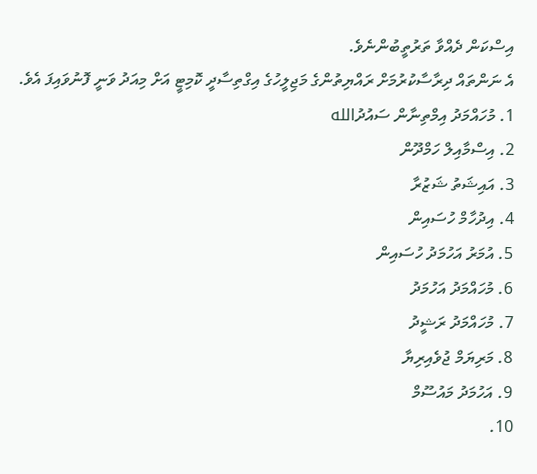އިސްކަން ދެއްވާ ތަރުތީބުންނެވެ.
އެ ނަންތައް ދިރާސާކުރުމަށް ރައްޔިތުންގެ މަޖިލީހުގެ އިގްތިސާދީ ކޮމިޓީ އަށް މިއަދު ވަނީ ފޮނުވައިފަ އެވެ.
1. މުހައްމަދު އިމްތިނާން ސައުދުالله
2. އިސްމާއިލް ހަމްދޫން
3. އައިޝަތު ޝަޒުރާ
4. އިދުހާމް ހުސައިން
5. އުމަރު އަހުމަދު ހުސައިން
6. މުހައްމަދު އަހުމަދު
7. މުހައްމަދު ރަޝީދު
8. މަރިޔަމް ޖުވެއިރިޔާ
9. އަހުމަދު މައުސޫމް
10.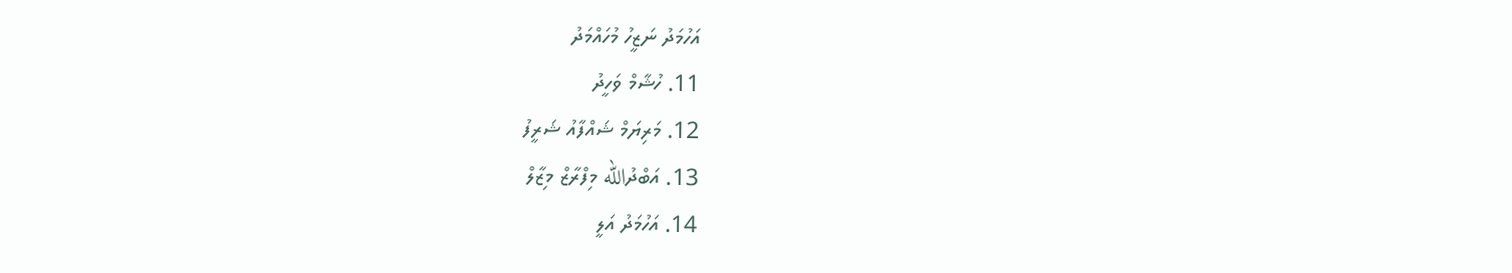އަހުމަދު ނަޒީހު މުހައްމަދު
11. ހުޝާމް ވަހީދު
12. މަރިޔަމް ޝައްފާއު ޝަރީފު
13. އަބްދުالله މިފްރާޒް މިޒާލް
14. އަހުމަދު އަލީ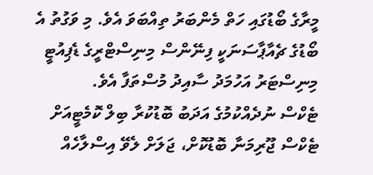މީރާގެ ބޯޑުގައި ހަތް މެންބަރު ތިއްބަވަ އެވެ. މި ވަގުތު އެ ބޯޑުގެ ޗެއާޕާސަނަކީ ފިނޭންސް މިނިސްޓްރީގެ ޑެޕިއުޓީ މިނިސްޓަރު އަހުމަދު ސާއިދު މުސްތަފާ އެވެ.
ޓެކްސް ނުދެއްކުމުގެ އަދަބު ބޮޑުކުރާ ބިލް ކޮމެޓީއަށް
ޓެކްސް ޖޫރިމަނާ ބޮޑުކޮށް، ޖަލަށް ލެވޭ އިސްލާހެއް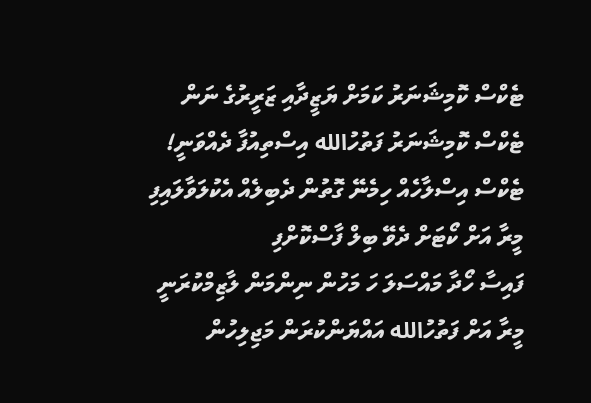ޓެކްސް ކޮމިޝަނަރު ކަމަށް ޔަޒީދާއި ޒަރީރުގެ ނަން
ޓެކްސް ކޮމިޝަނަރު ފަތުހުالله އިސްތިއުފާ ދެއްވަނީ!
ޓެކްސް އިސްލާހެއް ހިމެނޭ ގޮތުން ދެބިލެއް އެކުލަވާލައިފި
މީރާ އަށް ކޯޓަށް ދެވޭ ބިލް ފާސްކޮށްފި
ފައިސާ ހޯދާ މައްސަލަ ހަ މަހުން ނިންމަން ލާޒިމްކުރަނީ
މީރާ އަށް ފަތުހުالله އައްޔަންކުރަން މަޖިލިހުން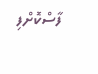ފާސްކޮށްފި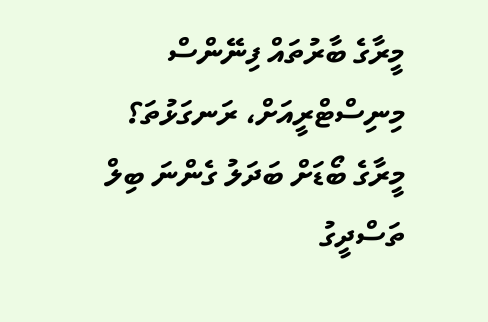މީރާގެ ބާރުތައް ފިނޭންސް މިނިސްޓްރީއަށް، ރަނގަޅުތަ؟
މީރާގެ ބޯޑަށް ބަދަލު ގެންނަ ބިލް ތަސްދީގު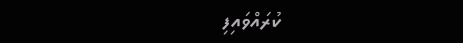ކުރައްވައިފި